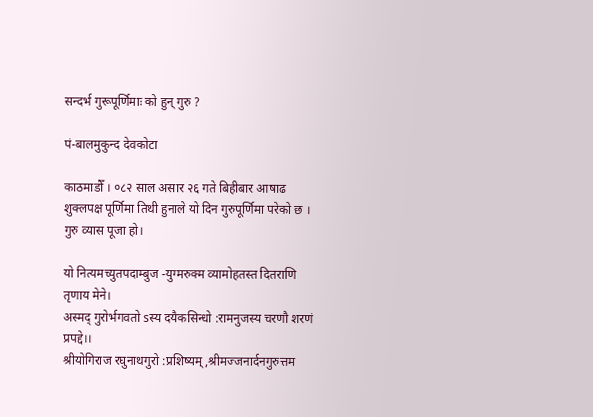सन्दर्भ गुरूपूर्णिमाः को हुन् गुरु ?

पं-बालमुकुन्द देवकोटा

काठमाडौँ । ०८२ साल असार २६ गते बिहीबार आषाढ शुक्लपक्ष पूर्णिमा तिथी हुनाले यो दिन गुरुपूर्णिमा परेको छ । गुरु व्यास पूजा हो।

यो नित्यमच्युतपदाम्बुज -युग्मरुक्म व्यामोहतस्त दितराणि तृणाय मेने।
अस्मद् गुरोर्भगवतो sस्य दयैकसिन्धो :रामनुजस्य चरणौ शरणं प्रपद्दे।।
श्रीयोगिराज रघुनाथगुरो :प्रशिष्यम्,श्रीमज्जनार्दनगुरुत्तम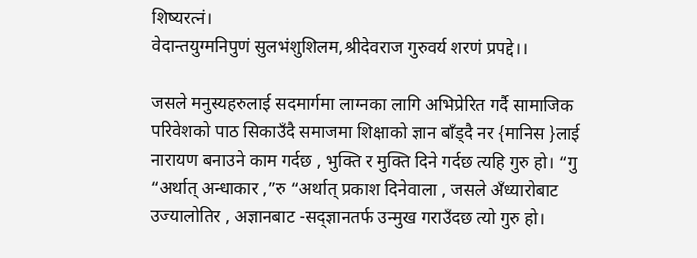शिष्यरत्नं।
वेदान्तयुग्मनिपुणं सुलभंशुशिलम,श्रीदेवराज गुरुवर्य शरणं प्रपद्दे।।

जसले मनुस्यहरुलाई सदमार्गमा लाग्नका लागि अभिप्रेरित गर्दै सामाजिक परिवेशको पाठ सिकाउँदै समाजमा शिक्षाको ज्ञान बाँड्दै नर {मानिस }लाई नारायण बनाउने काम गर्दछ , भुक्ति र मुक्ति दिने गर्दछ त्यहि गुरु हो। “गु “अर्थात् अन्धाकार ,”रु “अर्थात् प्रकाश दिनेवाला , जसले अँध्यारोबाट उज्यालोतिर , अज्ञानबाट -सद्ज्ञानतर्फ उन्मुख गराउँदछ त्यो गुरु हो।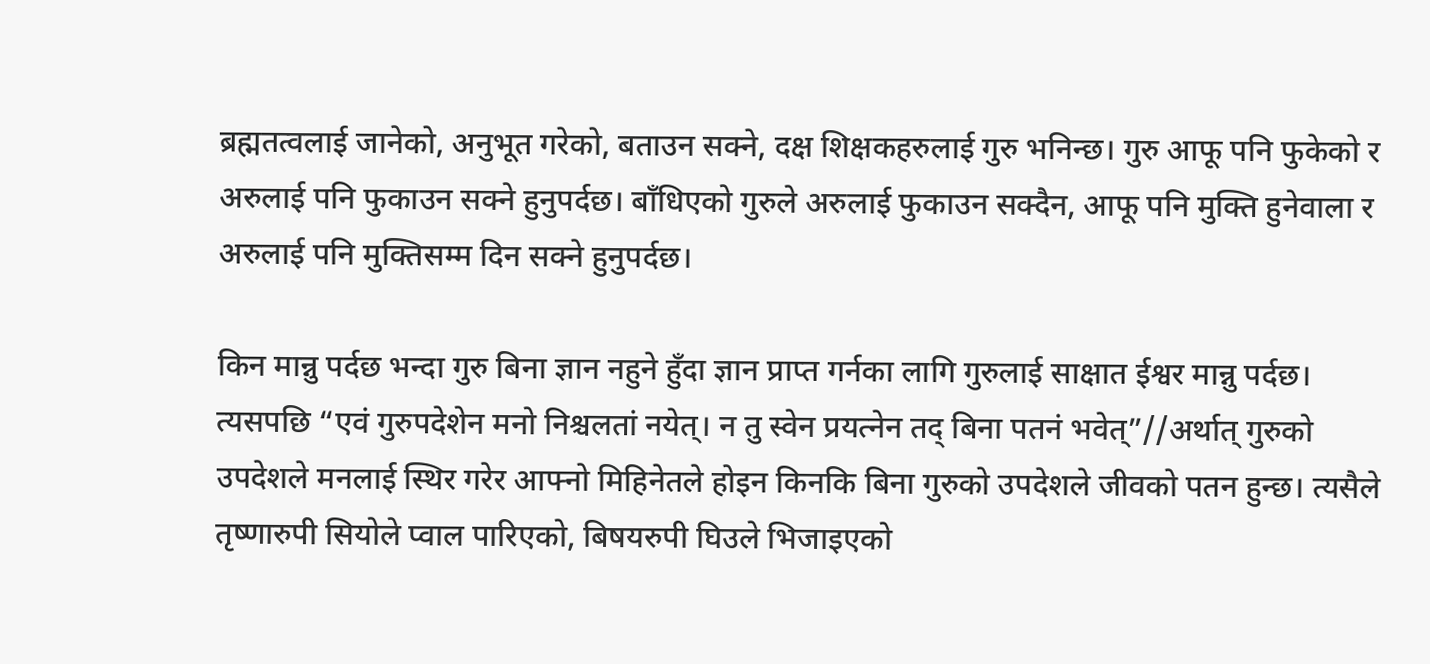ब्रह्मतत्वलाई जानेको, अनुभूत गरेको, बताउन सक्ने, दक्ष शिक्षकहरुलाई गुरु भनिन्छ। गुरु आफू पनि फुकेको र अरुलाई पनि फुकाउन सक्ने हुनुपर्दछ। बाँधिएको गुरुले अरुलाई फुकाउन सक्दैन, आफू पनि मुक्ति हुनेवाला र अरुलाई पनि मुक्तिसम्म दिन सक्ने हुनुपर्दछ।

किन मान्नु पर्दछ भन्दा गुरु बिना ज्ञान नहुने हुँदा ज्ञान प्राप्त गर्नका लागि गुरुलाई साक्षात ईश्वर मान्नु पर्दछ। त्यसपछि “एवं गुरुपदेशेन मनो निश्चलतां नयेत्। न तु स्वेन प्रयत्नेन तद् बिना पतनं भवेत्”//अर्थात् गुरुको उपदेशले मनलाई स्थिर गरेर आफ्नो मिहिनेतले होइन किनकि बिना गुरुको उपदेशले जीवको पतन हुन्छ। त्यसैले तृष्णारुपी सियोले प्वाल पारिएको, बिषयरुपी घिउले भिजाइएको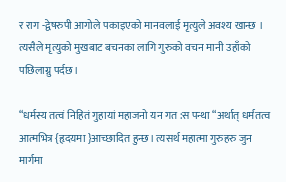र राग -द्वेषरुपी आगोले पकाइएको मानवलाई मृत्युले अवश्य खान्छ । त्यसैले मृत्युको मुखबाट बचनका लागि गुरुको वचन मानी उहाँको पछिलाग्नु पर्दछ।

“धर्मस्य तत्वं निहितं गुहायां महाजनो यन गत :स पन्था “अर्थात् धर्मतत्व आत्मभित्र {हृदयमा }आच्छादित हुन्छ। त्यसर्थ महात्मा गुरुहरु जुन मार्गमा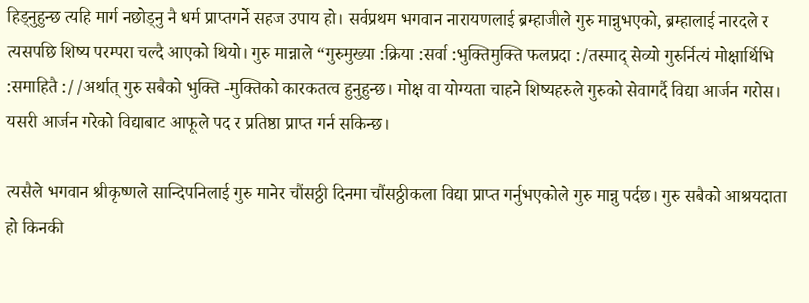हिड्नुहुन्छ त्यहि मार्ग नछोड्नु नै धर्म प्राप्तगर्ने सहज उपाय हो। सर्वप्रथम भगवान नारायणलाई ब्रम्हाजीले गुरु मान्नुभएको, ब्रम्हालाई नारदले र त्यसपछि शिष्य परम्परा चल्दै आएको थियो। गुरु मान्नाले “गुरुमुख्या :क्रिया :सर्वा :भुक्तिमुक्ति फलप्रदा :/तस्माद् सेव्यो गुरुर्नित्यं मोक्षार्थिभि :समाहितै ://अर्थात् गुरु सबैको भुक्ति -मुक्तिको कारकतत्व हुनुहुन्छ। मोक्ष वा योग्यता चाहने शिष्यहरुले गुरुको सेवागर्दै विद्या आर्जन गरोस। यसरी आर्जन गरेको विद्याबाट आफूले पद र प्रतिष्ठा प्राप्त गर्न सकिन्छ।

त्यसैले भगवान श्रीकृष्णले सान्दिपनिलाई गुरु मानेर चौंसठ्ठी दिनमा चौंसठ्ठीकला विद्या प्राप्त गर्नुभएकोले गुरु मान्नु पर्दछ। गुरु सबैको आश्रयदाता हो किनकी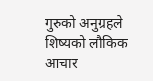गुरुको अनुग्रहले शिष्यको लौकिक आचार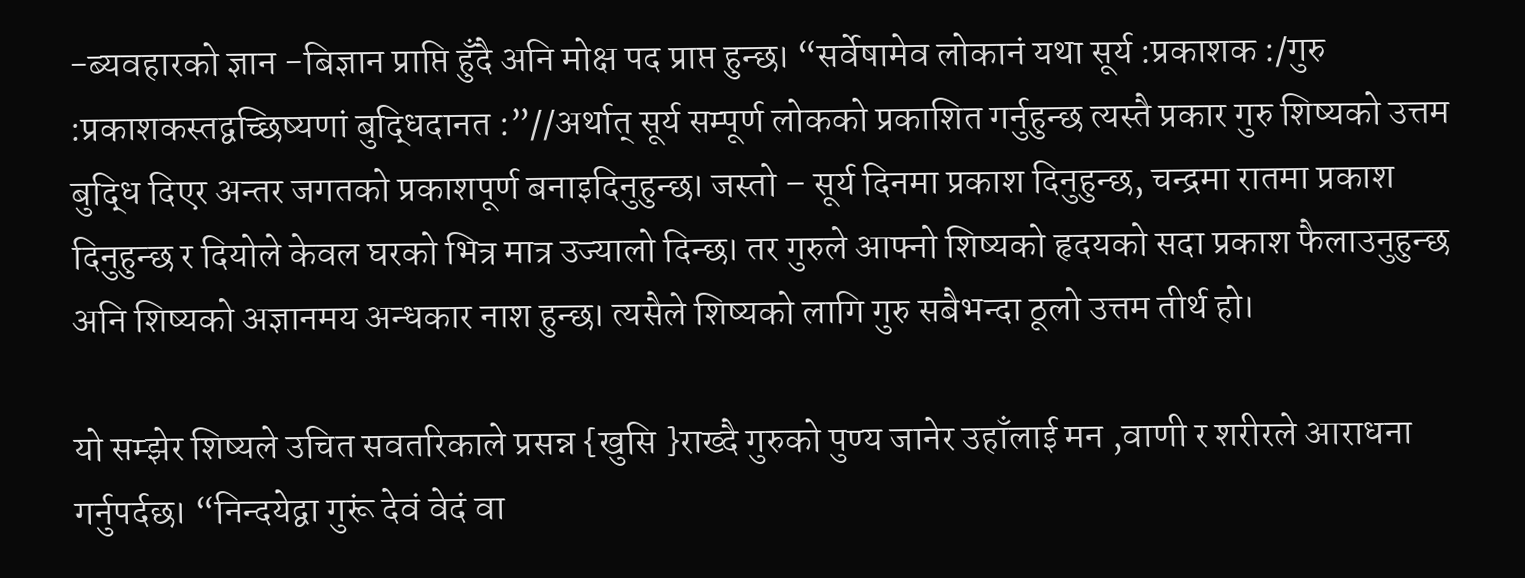-ब्यवहारको ज्ञान -बिज्ञान प्राप्ति हुँदै अनि मोक्ष पद प्राप्त हुन्छ। “सर्वेषामेव लोकानं यथा सूर्य :प्रकाशक :/गुरु :प्रकाशकस्तद्वच्छिष्यणां बुद्धिदानत :”//अर्थात् सूर्य सम्पूर्ण लोकको प्रकाशित गर्नुहुन्छ त्यस्तै प्रकार गुरु शिष्यको उत्तम बुद्धि दिएर अन्तर जगतको प्रकाशपूर्ण बनाइदिनुहुन्छ। जस्तो – सूर्य दिनमा प्रकाश दिनुहुन्छ, चन्द्रमा रातमा प्रकाश दिनुहुन्छ र दियोले केवल घरको भित्र मात्र उज्यालो दिन्छ। तर गुरुले आफ्नो शिष्यको हृदयको सदा प्रकाश फैलाउनुहुन्छ अनि शिष्यको अज्ञानमय अन्धकार नाश हुन्छ। त्यसैले शिष्यको लागि गुरु सबैभन्दा ठूलो उत्तम तीर्थ हो।

यो सम्झेर शिष्यले उचित सवतरिकाले प्रसन्न {खुसि }राख्दै गुरुको पुण्य जानेर उहाँलाई मन ,वाणी र शरीरले आराधना गर्नुपर्दछ। “निन्दयेद्वा गुरूं देवं वेदं वा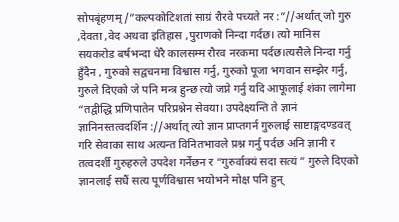सोपबृंहणम् /”कल्पकोटिशतां साग्रं रौरवे पच्यते नर :”//अर्थात् जो गुरु ,देवता ,वेद अथवा इतिहास ,पुराणको निन्दा गर्दछ। त्यो मानिस सयकरोड बर्षभन्दा धेरै कालसम्म रौरव नरकमा पर्दछ।त्यसैले निन्दा गर्नु हुँदैन , गुरुको सद्वचनमा विश्वास गर्नु, गुरुको पूजा भगवान सम्झेर गर्नु, गुरुले दिएको जे पनि मन्त्र हुन्छ त्यो जप्ने गर्नु यदि आफूलाई शंका लागेमा “तद्वीद्धि प्रणिपातेन परिप्रश्नेन सेवया। उपदेक्ष्यन्ति ते ज्ञानं ज्ञानिनस्तत्वदर्शिन ://अर्थात् त्यो ज्ञान प्राप्तगर्न गुरुलाई साष्टाङ्गदण्डवत् गरि सेवाका साथ अत्यन्त विनितभावले प्रश्न गर्नु पर्दछ अनि ज्ञानी र तत्वदर्शी गुरुहरुले उपदेश गर्नेछन र “गुरुर्वाक्यं सदा सत्यं ” गुरुले दिएको ज्ञानलाई सधैं सत्य पूर्णविश्वास भयोभने मोक्ष पनि हुन्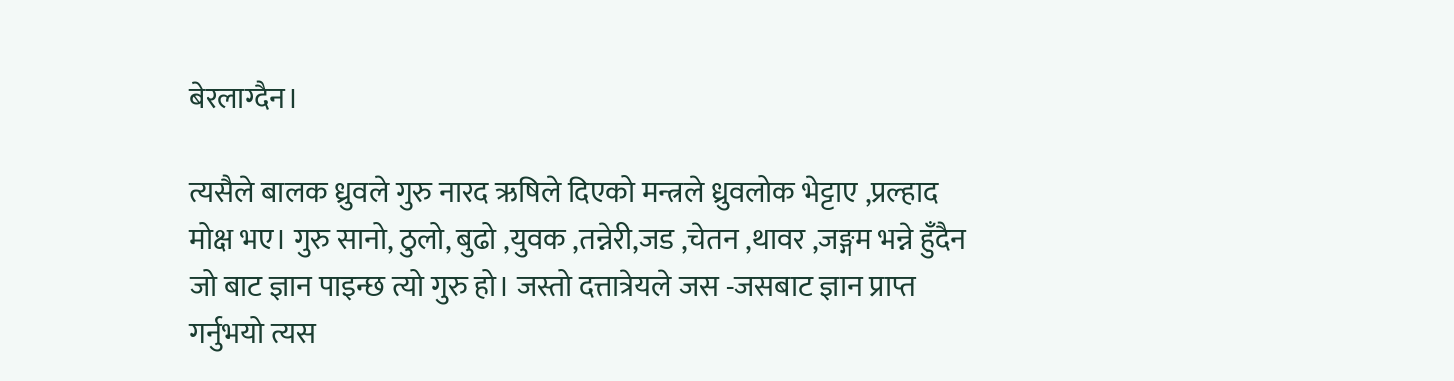बेरलाग्दैन।

त्यसैले बालक ध्रुवले गुरु नारद ऋषिले दिएको मन्त्रले ध्रुवलोक भेट्टाए ,प्रल्हाद मोक्ष भए। गुरु सानो, ठुलो, बुढो ,युवक ,तन्नेरी,जड ,चेतन ,थावर ,जङ्गम भन्ने हुँदैन जो बाट ज्ञान पाइन्छ त्यो गुरु हो। जस्तो दत्तात्रेयले जस -जसबाट ज्ञान प्राप्त गर्नुभयो त्यस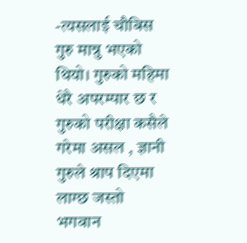-त्यसलाई चौबिस गुरु मान्नु भएको थियो। गुरुको महिमा धेरै अपरम्पार छ र गुरुको परीक्षा कसैले गरेमा असल , ज्ञानी गुरुले श्राप दिएमा लाग्छ जस्तो भगवान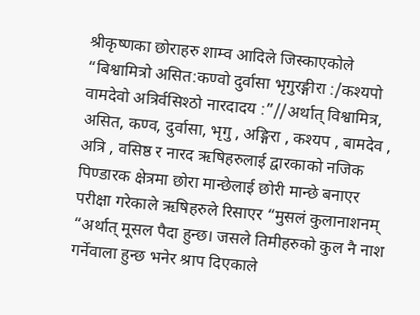श्रीकृष्णका छोराहरु शाम्व आदिले जिस्काएकोले “बिश्वामित्रो असित:कण्वो दुर्वासा भृगुरङ्गीरा :/कश्यपो वामदेवो अत्रिर्वसिश्ठो नारदादय :”//अर्थात् विश्वामित्र, असित, कण्व, दुर्वासा, भृगु , अङ्गिरा , कश्यप , बामदेव , अत्रि , वसिष्ठ र नारद ऋषिहरुलाई द्वारकाको नजिक पिण्डारक क्षेत्रमा छोरा मान्छेलाई छोरी मान्छे बनाएर परीक्षा गरेकाले ऋषिहरुले रिसाएर “मुसलं कुलानाशनम् “अर्थात् मूसल पैदा हुन्छ। जसले तिमीहरुको कुल नै नाश गर्नेवाला हुन्छ भनेर श्राप दिएकाले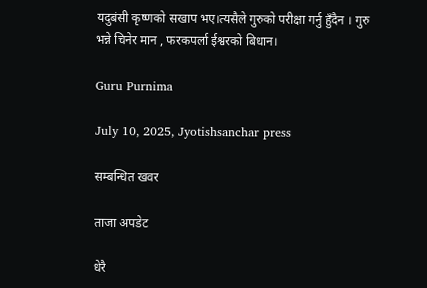यदुबंसी कृष्णको सखाप भए।त्यसैले गुरुको परीक्षा गर्नु हुँदैन । गुरु भन्ने चिनेर मान , फरकपर्ला ईश्वरको बिधान।

Guru Purnima

July 10, 2025, Jyotishsanchar press

सम्बन्धित खवर

ताजा अपडेट

धेरै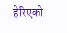हेरिएको